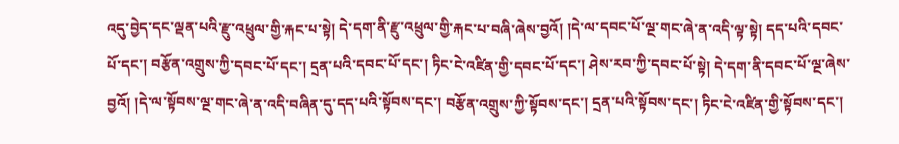འདུ་བྱེད་དང་ལྡན་པའི་རྫུ་འཕྲུལ་གྱི་རྐང་པ་སྟེ། དེ་དག་ནི་རྫུ་འཕྲུལ་གྱི་རྐང་པ་བཞི་ཞེས་བྱའོ། །དེ་ལ་དབང་པོ་ལྔ་གང་ཞེ་ན་འདི་ལྟ་སྟེ། དད་པའི་དབང་པོ་དང་། བརྩོན་འགྲུས་ཀྱི་དབང་པོ་དང་། དྲན་པའི་དབང་པོ་དང་། ཏིང་ངེ་འཛིན་གྱི་དབང་པོ་དང་། ཤེས་རབ་ཀྱི་དབང་པོ་སྟེ། དེ་དག་ནི་དབང་པོ་ལྔ་ཞེས་བྱའོ། །དེ་ལ་སྟོབས་ལྔ་གང་ཞེ་ན་འདི་བཞིན་དུ་དད་པའི་སྟོབས་དང་། བརྩོན་འགྲུས་ཀྱི་སྟོབས་དང་། དྲན་པའི་སྟོབས་དང་། ཏིང་ངེ་འཛིན་གྱི་སྟོབས་དང་།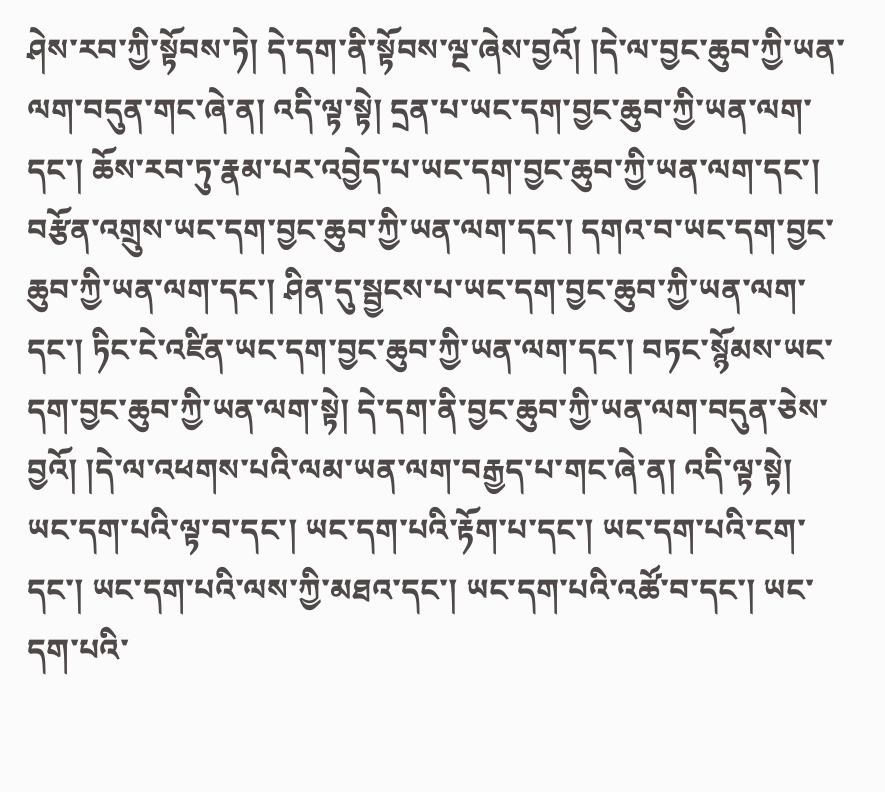ཤེས་རབ་ཀྱི་སྟོབས་ཏེ། དེ་དག་ནི་སྟོབས་ལྔ་ཞེས་བྱའོ། །དེ་ལ་བྱང་ཆུབ་ཀྱི་ཡན་ལག་བདུན་གང་ཞེ་ན། འདི་ལྟ་སྟེ། དྲན་པ་ཡང་དག་བྱང་ཆུབ་ཀྱི་ཡན་ལག་དང་། ཆོས་རབ་ཏུ་རྣམ་པར་འབྱེད་པ་ཡང་དག་བྱང་ཆུབ་ཀྱི་ཡན་ལག་དང་། བརྩོན་འགྲུས་ཡང་དག་བྱང་ཆུབ་ཀྱི་ཡན་ལག་དང་། དགའ་བ་ཡང་དག་བྱང་ཆུབ་ཀྱི་ཡན་ལག་དང་། ཤིན་དུ་སྦྱངས་པ་ཡང་དག་བྱང་ཆུབ་ཀྱི་ཡན་ལག་དང་། ཏིང་ངེ་འཛིན་ཡང་དག་བྱང་ཆུབ་ཀྱི་ཡན་ལག་དང་། བཏང་སྙོམས་ཡང་དག་བྱང་ཆུབ་ཀྱི་ཡན་ལག་སྟེ། དེ་དག་ནི་བྱང་ཆུབ་ཀྱི་ཡན་ལག་བདུན་ཅེས་བྱའོ། །དེ་ལ་འཕགས་པའི་ལམ་ཡན་ལག་བརྒྱད་པ་གང་ཞེ་ན། འདི་ལྟ་སྟེ། ཡང་དག་པའི་ལྟ་བ་དང་། ཡང་དག་པའི་རྟོག་པ་དང་། ཡང་དག་པའི་ངག་དང་། ཡང་དག་པའི་ལས་ཀྱི་མཐའ་དང་། ཡང་དག་པའི་འཚོ་བ་དང་། ཡང་དག་པའི་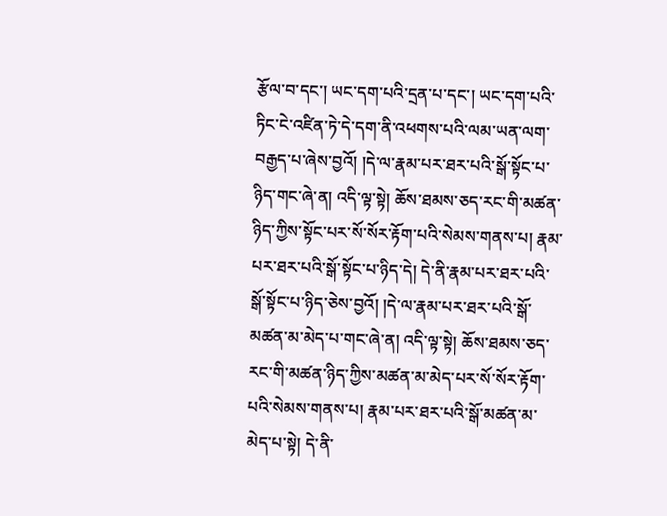རྩོལ་བ་དང་། ཡང་དག་པའི་དྲན་པ་དང་། ཡང་དག་པའི་ཏིང་ངེ་འཛིན་ཏེ་དེ་དག་ནི་འཕགས་པའི་ལམ་ཡན་ལག་བརྒྱད་པ་ཞེས་བྱའོ། །དེ་ལ་རྣམ་པར་ཐར་པའི་སྒོ་སྟོང་པ་ཉིད་གང་ཞེ་ན། འདི་ལྟ་སྟེ། ཆོས་ཐམས་ཅད་རང་གི་མཚན་ཉིད་ཀྱིས་སྟོང་པར་སོ་སོར་རྟོག་པའི་སེམས་གནས་པ། རྣམ་པར་ཐར་པའི་སྒོ་སྟོང་པ་ཉིད་དེ། དེ་ནི་རྣམ་པར་ཐར་པའི་སྒོ་སྟོང་པ་ཉིད་ཅེས་བྱའོ། །དེ་ལ་རྣམ་པར་ཐར་པའི་སྒོ་མཚན་མ་མེད་པ་གང་ཞེ་ན། འདི་ལྟ་སྟེ། ཆོས་ཐམས་ཅད་རང་གི་མཚན་ཉིད་ཀྱིས་མཚན་མ་མེད་པར་སོ་སོར་རྟོག་པའི་སེམས་གནས་པ། རྣམ་པར་ཐར་པའི་སྒོ་མཚན་མ་མེད་པ་སྟེ། དེ་ནི་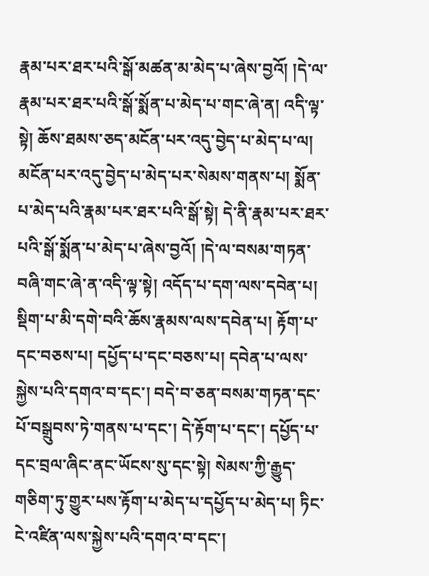རྣམ་པར་ཐར་པའི་སྒོ་མཚན་མ་མེད་པ་ཞེས་བྱའོ། །དེ་ལ་རྣམ་པར་ཐར་པའི་སྒོ་སྨོན་པ་མེད་པ་གང་ཞེ་ན། འདི་ལྟ་སྟེ། ཆོས་ཐམས་ཅད་མངོན་པར་འདུ་བྱེད་པ་མེད་པ་ལ། མངོན་པར་འདུ་བྱེད་པ་མེད་པར་སེམས་གནས་པ། སྨོན་པ་མེད་པའི་རྣམ་པར་ཐར་པའི་སྒོ་སྟེ། དེ་ནི་རྣམ་པར་ཐར་པའི་སྒོ་སྨོན་པ་མེད་པ་ཞེས་བྱའོ། །དེ་ལ་བསམ་གཏན་བཞི་གང་ཞེ་ན་འདི་ལྟ་སྟེ། འདོད་པ་དག་ལས་དབེན་པ། སྡིག་པ་མི་དགེ་བའི་ཆོས་རྣམས་ལས་དབེན་པ། རྟོག་པ་དང་བཅས་པ། དཔྱོད་པ་དང་བཅས་པ། དབེན་པ་ལས་སྐྱེས་པའི་དགའ་བ་དང་། བདེ་བ་ཅན་བསམ་གཏན་དང་པོ་བསྒྲུབས་ཏེ་གནས་པ་དང་། དེ་རྟོག་པ་དང་། དཔྱོད་པ་དང་བྲལ་ཞིང་ནང་ཡོངས་སུ་དང་སྟེ། སེམས་ཀྱི་རྒྱུད་གཅིག་ཏུ་གྱུར་པས་རྟོག་པ་མེད་པ་དཔྱོད་པ་མེད་པ། ཏིང་ངེ་འཛིན་ལས་སྐྱེས་པའི་དགའ་བ་དང་།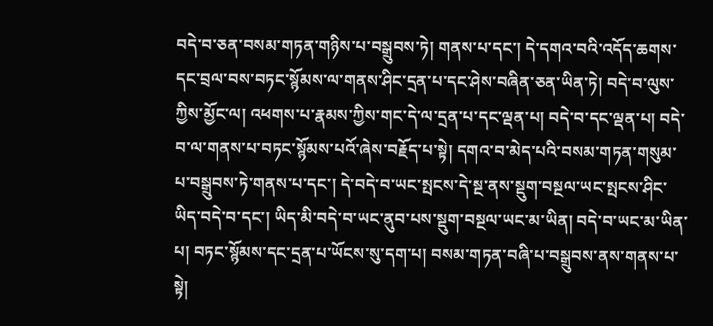བདེ་བ་ཅན་བསམ་གཏན་གཉིས་པ་བསྒྲུབས་ཏེ། གནས་པ་དང་། དེ་དགའ་བའི་འདོད་ཆགས་དང་བྲལ་བས་བཏང་སྙོམས་ལ་གནས་ཤིང་དྲན་པ་དང་ཤེས་བཞིན་ཅན་ཡིན་ཏེ། བདེ་བ་ལུས་ཀྱིས་མྱོང་ལ། འཕགས་པ་རྣམས་ཀྱིས་གང་དེ་ལ་དྲན་པ་དང་ལྡན་པ། བདེ་བ་དང་ལྡན་པ། བདེ་བ་ལ་གནས་པ་བཏང་སྙོམས་པའོ་ཞེས་བརྗོད་པ་སྟེ། དགའ་བ་མེད་པའི་བསམ་གཏན་གསུམ་པ་བསྒྲུབས་ཏེ་གནས་པ་དང་། དེ་བདེ་བ་ཡང་སྤངས་དེ་སྔ་ནས་སྡུག་བསྔལ་ཡང་སྤངས་ཤིང་ཡིད་བདེ་བ་དང་། ཡིད་མི་བདེ་བ་ཡང་ནུབ་པས་སྡུག་བསྔལ་ཡང་མ་ཡིན། བདེ་བ་ཡང་མ་ཡིན་པ། བཏང་སྙོམས་དང་དྲན་པ་ཡོངས་སུ་དག་པ། བསམ་གཏན་བཞི་པ་བསྒྲུབས་ནས་གནས་པ་སྟེ།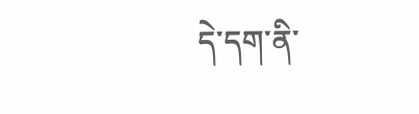དེ་དག་ནི་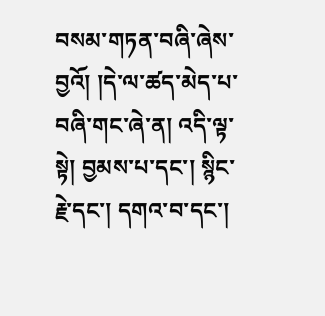བསམ་གཏན་བཞི་ཞེས་བྱའོ། །དེ་ལ་ཚད་མེད་པ་བཞི་གང་ཞེ་ན། འདི་ལྟ་སྟེ། བྱམས་པ་དང་། སྙིང་རྗེ་དང་། དགའ་བ་དང་།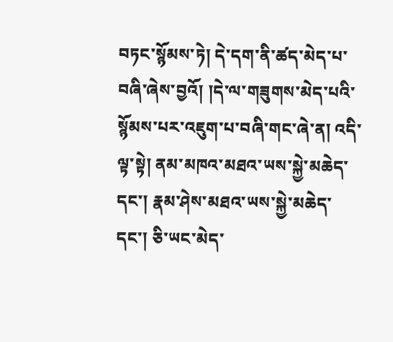བཏང་སྙོམས་ཏེ། དེ་དག་ནི་ཚད་མེད་པ་བཞི་ཞེས་བྱའོ། །དེ་ལ་གཟུགས་མེད་པའི་སྙོམས་པར་འཇུག་པ་བཞི་གང་ཞེ་ན། འདི་ལྟ་སྟེ། ནམ་མཁའ་མཐའ་ཡས་སྐྱེ་མཆེད་དང་། རྣམ་ཤེས་མཐའ་ཡས་སྐྱེ་མཆེད་དང་། ཅི་ཡང་མེད་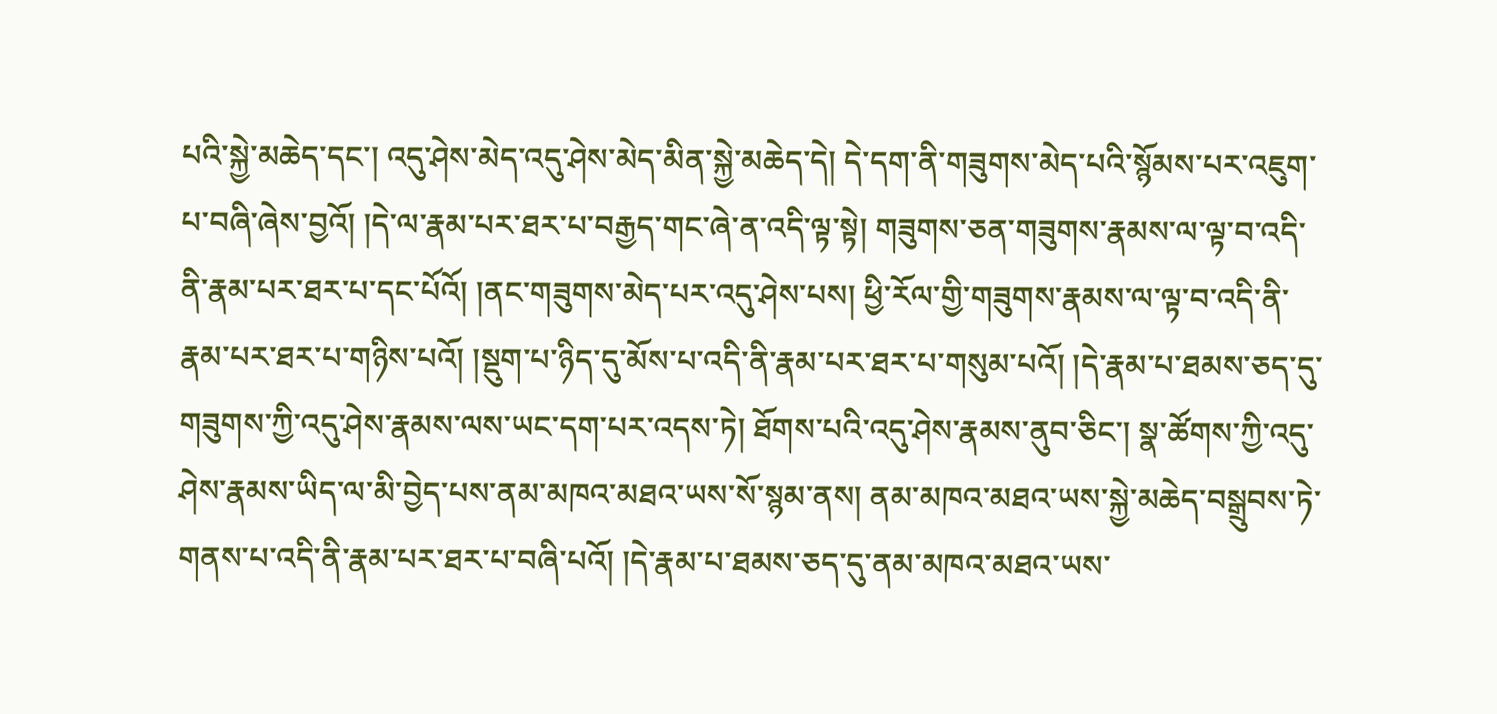པའི་སྐྱེ་མཆེད་དང་། འདུ་ཤེས་མེད་འདུ་ཤེས་མེད་མིན་སྐྱེ་མཆེད་དེ། དེ་དག་ནི་གཟུགས་མེད་པའི་སྙོམས་པར་འཇུག་པ་བཞི་ཞེས་བྱའོ། །དེ་ལ་རྣམ་པར་ཐར་པ་བརྒྱད་གང་ཞེ་ན་འདི་ལྟ་སྟེ། གཟུགས་ཅན་གཟུགས་རྣམས་ལ་ལྟ་བ་འདི་ནི་རྣམ་པར་ཐར་པ་དང་པོའོ། །ནང་གཟུགས་མེད་པར་འདུ་ཤེས་པས། ཕྱི་རོལ་གྱི་གཟུགས་རྣམས་ལ་ལྟ་བ་འདི་ནི་རྣམ་པར་ཐར་པ་གཉིས་པའོ། །སྡུག་པ་ཉིད་དུ་མོས་པ་འདི་ནི་རྣམ་པར་ཐར་པ་གསུམ་པའོ། །དེ་རྣམ་པ་ཐམས་ཅད་དུ་གཟུགས་ཀྱི་འདུ་ཤེས་རྣམས་ལས་ཡང་དག་པར་འདས་ཏེ། ཐོགས་པའི་འདུ་ཤེས་རྣམས་ནུབ་ཅིང་། སྣ་ཚོགས་ཀྱི་འདུ་ཤེས་རྣམས་ཡིད་ལ་མི་བྱེད་པས་ནམ་མཁའ་མཐའ་ཡས་སོ་སྙམ་ནས། ནམ་མཁའ་མཐའ་ཡས་སྐྱེ་མཆེད་བསྒྲུབས་ཏེ་གནས་པ་འདི་ནི་རྣམ་པར་ཐར་པ་བཞི་པའོ། །དེ་རྣམ་པ་ཐམས་ཅད་དུ་ནམ་མཁའ་མཐའ་ཡས་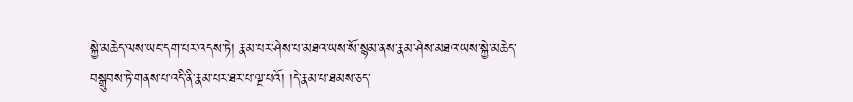སྐྱེ་མཆེད་ལས་ཡང་དག་པར་འདས་ཏེ། རྣམ་པར་ཤེས་པ་མཐའ་ཡས་སོ་སྙམ་ནས་རྣམ་ཤེས་མཐའ་ཡས་སྐྱེ་མཆེད་བསྒྲུབས་ཏེ་གནས་པ་འདི་ནི་རྣམ་པར་ཐར་པ་ལྔ་པའོ། །དེ་རྣམ་པ་ཐམས་ཅད་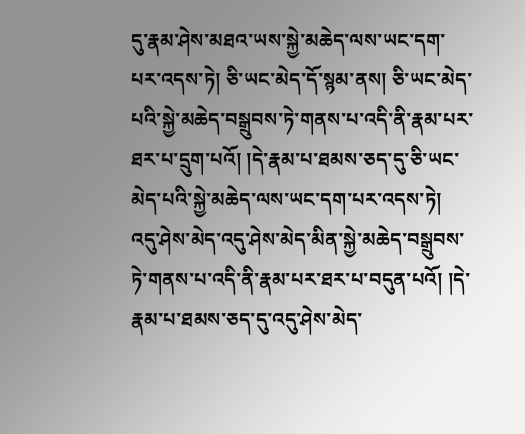དུ་རྣམ་ཤེས་མཐའ་ཡས་སྐྱེ་མཆེད་ལས་ཡང་དག་པར་འདས་ཏེ། ཅི་ཡང་མེད་དོ་སྙམ་ནས། ཅི་ཡང་མེད་པའི་སྐྱེ་མཆེད་བསྒྲུབས་ཏེ་གནས་པ་འདི་ནི་རྣམ་པར་ཐར་པ་དྲུག་པའོ། །དེ་རྣམ་པ་ཐམས་ཅད་དུ་ཅི་ཡང་མེད་པའི་སྐྱེ་མཆེད་ལས་ཡང་དག་པར་འདས་ཏེ། འདུ་ཤེས་མེད་འདུ་ཤེས་མེད་མིན་སྐྱེ་མཆེད་བསྒྲུབས་ཏེ་གནས་པ་འདི་ནི་རྣམ་པར་ཐར་པ་བདུན་པའོ། །དེ་རྣམ་པ་ཐམས་ཅད་དུ་འདུ་ཤེས་མེད་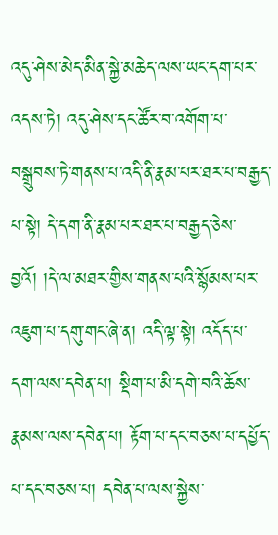འདུ་ཤེས་མེད་མིན་སྐྱེ་མཆེད་ལས་ཡང་དག་པར་འདས་ཏེ། འདུ་ཤེས་དང་ཚོར་བ་འགོག་པ་བསྒྲུབས་ཏེ་གནས་པ་འདི་ནི་རྣམ་པར་ཐར་པ་བརྒྱད་པ་སྟེ། དེ་དག་ནི་རྣམ་པར་ཐར་པ་བརྒྱད་ཅེས་བྱའོ། །དེ་ལ་མཐར་གྱིས་གནས་པའི་སྙོམས་པར་འཇུག་པ་དགུ་གང་ཞེ་ན། འདི་ལྟ་སྟེ། འདོད་པ་དག་ལས་དབེན་པ། སྡིག་པ་མི་དགེ་བའི་ཆོས་རྣམས་ལས་དབེན་པ། རྟོག་པ་དང་བཅས་པ་དཔྱོད་པ་དང་བཅས་པ། དབེན་པ་ལས་སྐྱེས་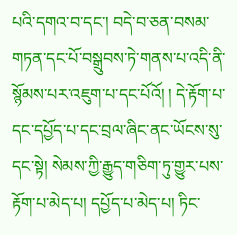པའི་དགའ་བ་དང་། བདེ་བ་ཅན་བསམ་གཏན་དང་པོ་བསྒྲུབས་ཏེ་གནས་པ་འདི་ནི་སྙོམས་པར་འཇུག་པ་དང་པོའོ། ། དེ་རྟོག་པ་དང་དཔྱོད་པ་དང་བྲལ་ཞིང་ནང་ཡོངས་སུ་དང་སྟེ། སེམས་ཀྱི་རྒྱུད་གཅིག་ཏུ་གྱུར་པས་རྟོག་པ་མེད་པ། དཔྱོད་པ་མེད་པ། ཏིང་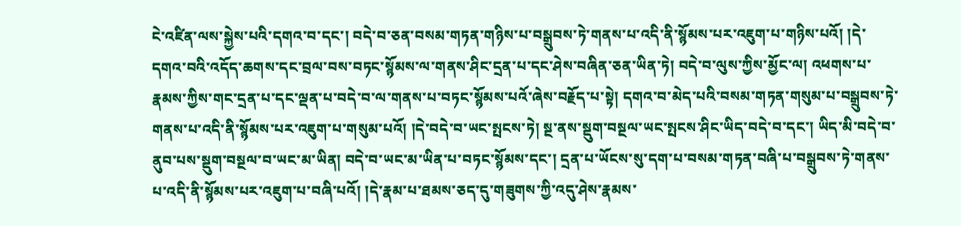ངེ་འཛིན་ལས་སྐྱེས་པའི་དགའ་བ་དང་། བདེ་བ་ཅན་བསམ་གཏན་གཉིས་པ་བསྒྲུབས་ཏེ་གནས་པ་འདི་ནི་སྙོམས་པར་འཇུག་པ་གཉིས་པའོ། །དེ་དགའ་བའི་འདོད་ཆགས་དང་བྲལ་བས་བཏང་སྙོམས་ལ་གནས་ཤིང་དྲན་པ་དང་ཤེས་བཞིན་ཅན་ཡིན་ཏེ། བདེ་བ་ལུས་ཀྱིས་མྱོང་ལ། འཕགས་པ་རྣམས་ཀྱིས་གང་དྲན་པ་དང་ལྡན་པ་བདེ་བ་ལ་གནས་པ་བཏང་སྙོམས་པའོ་ཞེས་བརྗོད་པ་སྟེ། དགའ་བ་མེད་པའི་བསམ་གཏན་གསུམ་པ་བསྒྲུབས་ཏེ་གནས་པ་འདི་ནི་སྙོམས་པར་འཇུག་པ་གསུམ་པའོ། །དེ་བདེ་བ་ཡང་སྤངས་ཏེ། སྔ་ནས་སྡུག་བསྔལ་ཡང་སྤངས་ཤིང་ཡིད་བདེ་བ་དང་། ཡིད་མི་བདེ་བ་ནུབ་པས་སྡུག་བསྔལ་བ་ཡང་མ་ཡིན། བདེ་བ་ཡང་མ་ཡིན་པ་བཏང་སྙོམས་དང་། དྲན་པ་ཡོངས་སུ་དག་པ་བསམ་གཏན་བཞི་པ་བསྒྲུབས་ཏེ་གནས་པ་འདི་ནི་སྙོམས་པར་འཇུག་པ་བཞི་པའོ། །དེ་རྣམ་པ་ཐམས་ཅད་དུ་གཟུགས་ཀྱི་འདུ་ཤེས་རྣམས་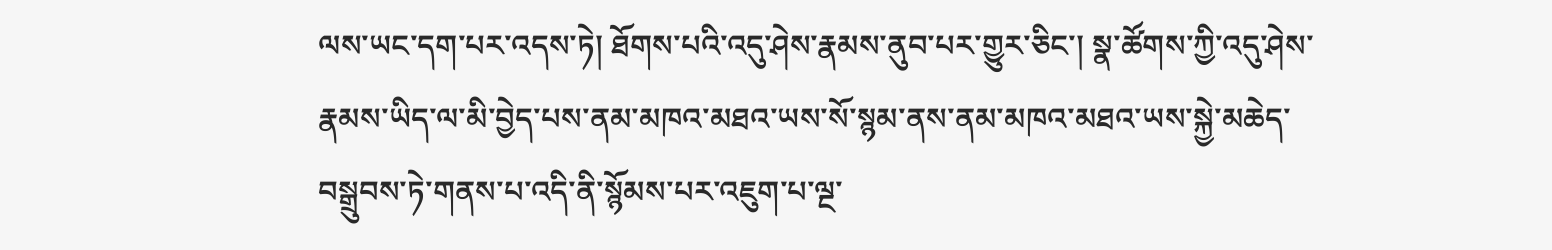ལས་ཡང་དག་པར་འདས་ཏེ། ཐོགས་པའི་འདུ་ཤེས་རྣམས་ནུབ་པར་གྱུར་ཅིང་། སྣ་ཚོགས་ཀྱི་འདུ་ཤེས་རྣམས་ཡིད་ལ་མི་བྱེད་པས་ནམ་མཁའ་མཐའ་ཡས་སོ་སྙམ་ནས་ནམ་མཁའ་མཐའ་ཡས་སྐྱེ་མཆེད་བསྒྲུབས་ཏེ་གནས་པ་འདི་ནི་སྙོམས་པར་འཇུག་པ་ལྔ་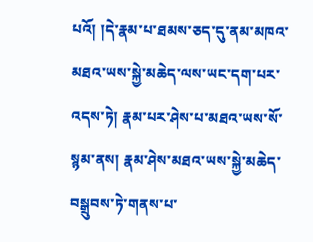པའོ། །དེ་རྣམ་པ་ཐམས་ཅད་དུ་ནམ་མཁའ་མཐའ་ཡས་སྐྱེ་མཆེད་ལས་ཡང་དག་པར་འདས་ཏེ། རྣམ་པར་ཤེས་པ་མཐའ་ཡས་སོ་སྙམ་ནས། རྣམ་ཤེས་མཐའ་ཡས་སྐྱེ་མཆེད་བསྒྲུབས་ཏེ་གནས་པ་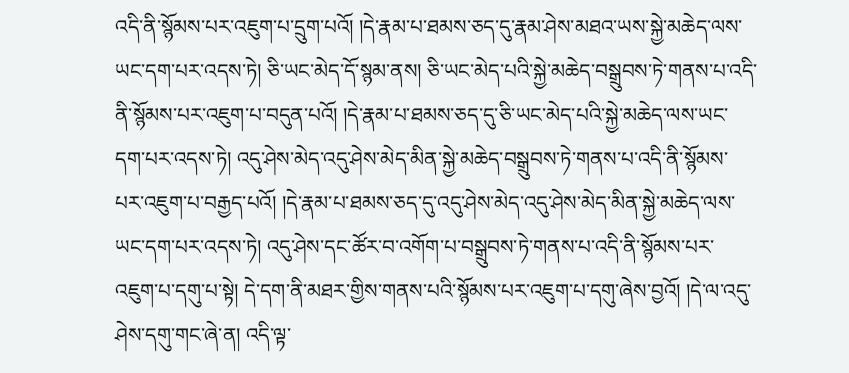འདི་ནི་སྙོམས་པར་འཇུག་པ་དྲུག་པའོ། །དེ་རྣམ་པ་ཐམས་ཅད་དུ་རྣམ་ཤེས་མཐའ་ཡས་སྐྱེ་མཆེད་ལས་ཡང་དག་པར་འདས་ཏེ། ཅི་ཡང་མེད་དོ་སྙམ་ནས། ཅི་ཡང་མེད་པའི་སྐྱེ་མཆེད་བསྒྲུབས་ཏེ་གནས་པ་འདི་ནི་སྙོམས་པར་འཇུག་པ་བདུན་པའོ། །དེ་རྣམ་པ་ཐམས་ཅད་དུ་ཅི་ཡང་མེད་པའི་སྐྱེ་མཆེད་ལས་ཡང་དག་པར་འདས་ཏེ། འདུ་ཤེས་མེད་འདུ་ཤེས་མེད་མིན་སྐྱེ་མཆེད་བསྒྲུབས་ཏེ་གནས་པ་འདི་ནི་སྙོམས་པར་འཇུག་པ་བརྒྱད་པའོ། །དེ་རྣམ་པ་ཐམས་ཅད་དུ་འདུ་ཤེས་མེད་འདུ་ཤེས་མེད་མིན་སྐྱེ་མཆེད་ལས་ཡང་དག་པར་འདས་ཏེ། འདུ་ཤེས་དང་ཚོར་བ་འགོག་པ་བསྒྲུབས་ཏེ་གནས་པ་འདི་ནི་སྙོམས་པར་འཇུག་པ་དགུ་པ་སྟེ། དེ་དག་ནི་མཐར་གྱིས་གནས་པའི་སྙོམས་པར་འཇུག་པ་དགུ་ཞེས་བྱའོ། །དེ་ལ་འདུ་ཤེས་དགུ་གང་ཞེ་ན། འདི་ལྟ་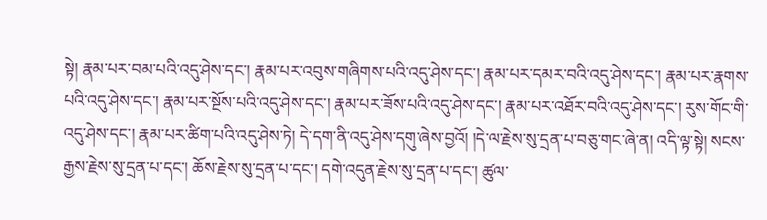སྟེ། རྣམ་པར་བམ་པའི་འདུ་ཤེས་དང་། རྣམ་པར་འབུས་གཞིགས་པའི་འདུ་ཤེས་དང་། རྣམ་པར་དམར་བའི་འདུ་ཤེས་དང་། རྣམ་པར་རྣགས་པའི་འདུ་ཤེས་དང་། རྣམ་པར་སྔོས་པའི་འདུ་ཤེས་དང་། རྣམ་པར་ཟོས་པའི་འདུ་ཤེས་དང་། རྣམ་པར་འཐོར་བའི་འདུ་ཤེས་དང་། རུས་གོང་གི་འདུ་ཤེས་དང་། རྣམ་པར་ཚིག་པའི་འདུ་ཤེས་ཏེ། དེ་དག་ནི་འདུ་ཤེས་དགུ་ཞེས་བྱའོ། །དེ་ལ་རྗེས་སུ་དྲན་པ་བཅུ་གང་ཞེ་ན། འདི་ལྟ་སྟེ། སངས་རྒྱས་རྗེས་སུ་དྲན་པ་དང་། ཆོས་རྗེས་སུ་དྲན་པ་དང་། དགེ་འདུན་རྗེས་སུ་དྲན་པ་དང་། ཚུལ་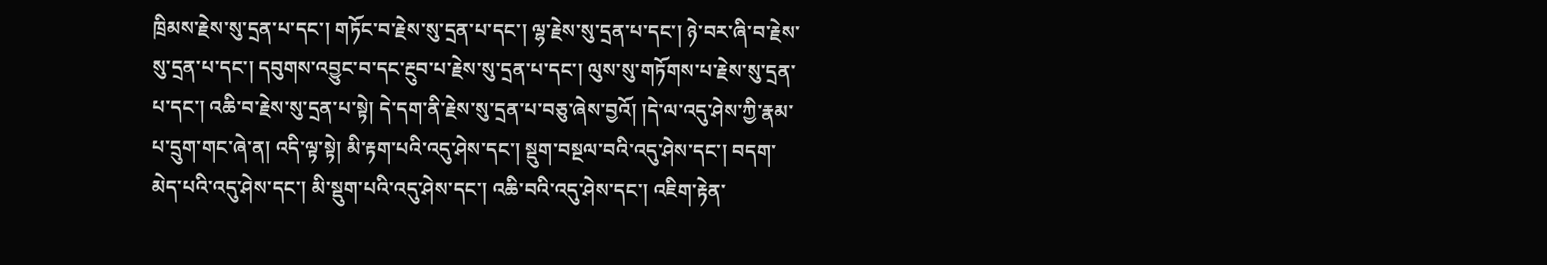ཁྲིམས་རྗེས་སུ་དྲན་པ་དང་། གཏོང་བ་རྗེས་སུ་དྲན་པ་དང་། ལྷ་རྗེས་སུ་དྲན་པ་དང་། ཉེ་བར་ཞི་བ་རྗེས་སུ་དྲན་པ་དང་། དབུགས་འབྱུང་བ་དང་རྔུབ་པ་རྗེས་སུ་དྲན་པ་དང་། ལུས་སུ་གཏོགས་པ་རྗེས་སུ་དྲན་པ་དང་། འཆི་བ་རྗེས་སུ་དྲན་པ་སྟེ། དེ་དག་ནི་རྗེས་སུ་དྲན་པ་བཅུ་ཞེས་བྱའོ། །དེ་ལ་འདུ་ཤེས་ཀྱི་རྣམ་པ་དྲུག་གང་ཞེ་ན། འདི་ལྟ་སྟེ། མི་རྟག་པའི་འདུ་ཤེས་དང་། སྡུག་བསྔལ་བའི་འདུ་ཤེས་དང་། བདག་མེད་པའི་འདུ་ཤེས་དང་། མི་སྡུག་པའི་འདུ་ཤེས་དང་། འཆི་བའི་འདུ་ཤེས་དང་། འཇིག་རྟེན་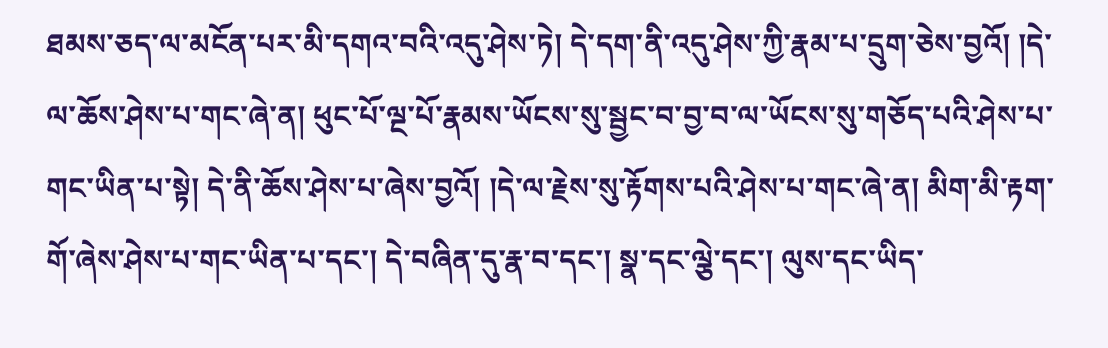ཐམས་ཅད་ལ་མངོན་པར་མི་དགའ་བའི་འདུ་ཤེས་ཏེ། དེ་དག་ནི་འདུ་ཤེས་ཀྱི་རྣམ་པ་དྲུག་ཅེས་བྱའོ། །དེ་ལ་ཆོས་ཤེས་པ་གང་ཞེ་ན། ཕུང་པོ་ལྔ་པོ་རྣམས་ཡོངས་སུ་སྦྱང་བ་བྱ་བ་ལ་ཡོངས་སུ་གཅོད་པའི་ཤེས་པ་གང་ཡིན་པ་སྟེ། དེ་ནི་ཆོས་ཤེས་པ་ཞེས་བྱའོ། །དེ་ལ་རྗེས་སུ་རྟོགས་པའི་ཤེས་པ་གང་ཞེ་ན། མིག་མི་རྟག་གོ་ཞེས་ཤེས་པ་གང་ཡིན་པ་དང་། དེ་བཞིན་དུ་རྣ་བ་དང་། སྣ་དང་ལྕེ་དང་། ལུས་དང་ཡིད་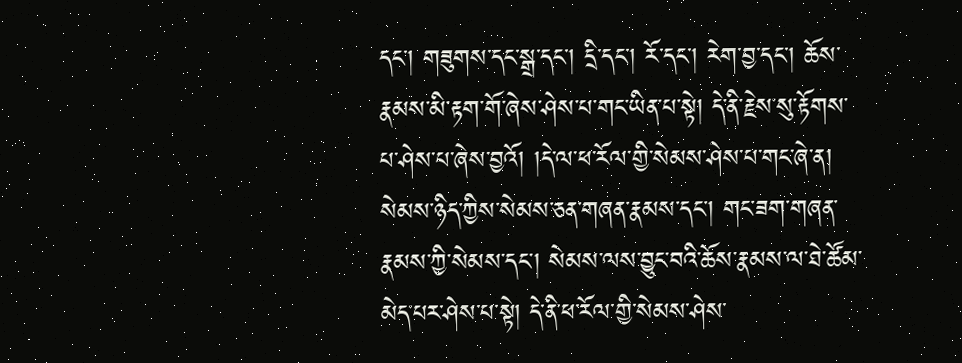དང་། གཟུགས་དང་སྒྲ་དང་། དྲི་དང་། རོ་དང་། རེག་བྱ་དང་། ཆོས་རྣམས་མི་རྟག་གོ་ཞེས་ཤེས་པ་གང་ཡིན་པ་སྟེ། དེ་ནི་རྗེས་སུ་རྟོགས་པ་ཤེས་པ་ཞེས་བྱའོ། །དེ་ལ་ཕ་རོལ་གྱི་སེམས་ཤེས་པ་གང་ཞེ་ན། སེམས་ཉིད་ཀྱིས་སེམས་ཅན་གཞན་རྣམས་དང་། གང་ཟག་གཞན་རྣམས་ཀྱི་སེམས་དང་། སེམས་ལས་བྱུང་བའི་ཆོས་རྣམས་ལ་ཐེ་ཚོམ་མེད་པར་ཤེས་པ་སྟེ། དེ་ནི་ཕ་རོལ་གྱི་སེམས་ཤེས་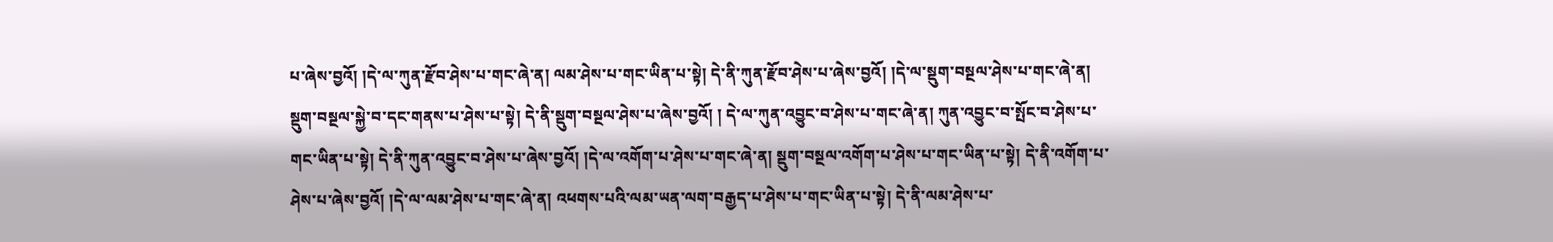པ་ཞེས་བྱའོ། །དེ་ལ་ཀུན་རྫོབ་ཤེས་པ་གང་ཞེ་ན། ལམ་ཤེས་པ་གང་ཡིན་པ་སྟེ། དེ་ནི་ཀུན་རྫོབ་ཤེས་པ་ཞེས་བྱའོ། །དེ་ལ་སྡུག་བསྔལ་ཤེས་པ་གང་ཞེ་ན། སྡུག་བསྔལ་སྐྱེ་བ་དང་གནས་པ་ཤེས་པ་སྟེ། དེ་ནི་སྡུག་བསྔལ་ཤེས་པ་ཞེས་བྱའོ། ། དེ་ལ་ཀུན་འབྱུང་བ་ཤེས་པ་གང་ཞེ་ན། ཀུན་འབྱུང་བ་སྤོང་བ་ཤེས་པ་གང་ཡིན་པ་སྟེ། དེ་ནི་ཀུན་འབྱུང་བ་ཤེས་པ་ཞེས་བྱའོ། །དེ་ལ་འགོག་པ་ཤེས་པ་གང་ཞེ་ན། སྡུག་བསྔལ་འགོག་པ་ཤེས་པ་གང་ཡིན་པ་སྟེ། དེ་ནི་འགོག་པ་ཤེས་པ་ཞེས་བྱའོ། །དེ་ལ་ལམ་ཤེས་པ་གང་ཞེ་ན། འཕགས་པའི་ལམ་ཡན་ལག་བརྒྱད་པ་ཤེས་པ་གང་ཡིན་པ་སྟེ། དེ་ནི་ལམ་ཤེས་པ་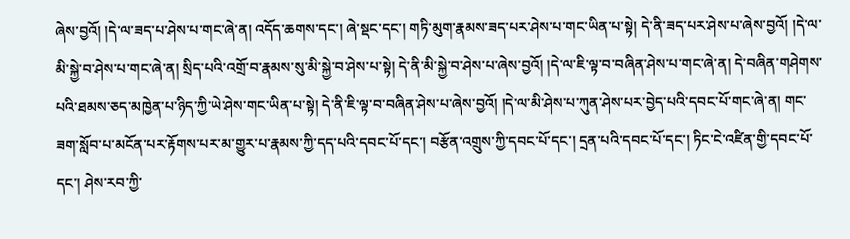ཞེས་བྱའོ། །དེ་ལ་ཟད་པ་ཤེས་པ་གང་ཞེ་ན། འདོད་ཆགས་དང་། ཞེ་སྡང་དང་། གཏི་མུག་རྣམས་ཟད་པར་ཤེས་པ་གང་ཡིན་པ་སྟེ། དེ་ནི་ཟད་པར་ཤེས་པ་ཞེས་བྱའོ། །དེ་ལ་མི་སྐྱེ་བ་ཤེས་པ་གང་ཞེ་ན། སྲིད་པའི་འགྲོ་བ་རྣམས་སུ་མི་སྐྱེ་བ་ཤེས་པ་སྟེ། དེ་ནི་མི་སྐྱེ་བ་ཤེས་པ་ཞེས་བྱའོ། །དེ་ལ་ཇི་ལྟ་བ་བཞིན་ཤེས་པ་གང་ཞེ་ན། དེ་བཞིན་གཤེགས་པའི་ཐམས་ཅད་མཁྱེན་པ་ཉིད་ཀྱི་ཡེ་ཤེས་གང་ཡིན་པ་སྟེ། དེ་ནི་ཇི་ལྟ་བ་བཞིན་ཤེས་པ་ཞེས་བྱའོ། །དེ་ལ་མི་ཤེས་པ་ཀུན་ཤེས་པར་བྱེད་པའི་དབང་པོ་གང་ཞེ་ན། གང་ཟག་སློབ་པ་མངོན་པར་རྟོགས་པར་མ་གྱུར་པ་རྣམས་ཀྱི་དད་པའི་དབང་པོ་དང་། བརྩོན་འགྲུས་ཀྱི་དབང་པོ་དང་། དྲན་པའི་དབང་པོ་དང་། ཏིང་ངེ་འཛིན་གྱི་དབང་པོ་དང་། ཤེས་རབ་ཀྱི་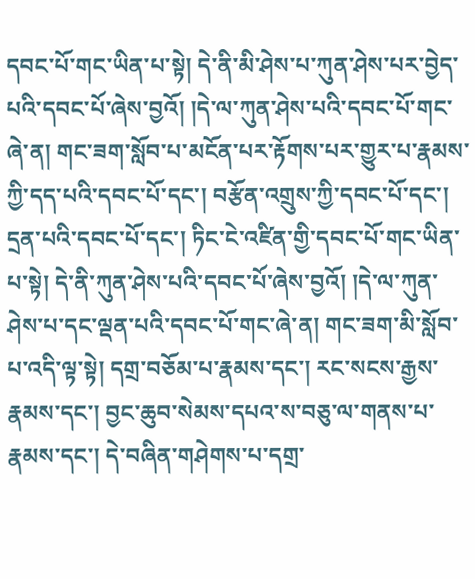དབང་པོ་གང་ཡིན་པ་སྟེ། དེ་ནི་མི་ཤེས་པ་ཀུན་ཤེས་པར་བྱེད་པའི་དབང་པོ་ཞེས་བྱའོ། །དེ་ལ་ཀུན་ཤེས་པའི་དབང་པོ་གང་ཞེ་ན། གང་ཟག་སློབ་པ་མངོན་པར་རྟོགས་པར་གྱུར་པ་རྣམས་ཀྱི་དད་པའི་དབང་པོ་དང་། བརྩོན་འགྲུས་ཀྱི་དབང་པོ་དང་། དྲན་པའི་དབང་པོ་དང་། ཏིང་ངེ་འཛིན་གྱི་དབང་པོ་གང་ཡིན་པ་སྟེ། དེ་ནི་ཀུན་ཤེས་པའི་དབང་པོ་ཞེས་བྱའོ། །དེ་ལ་ཀུན་ཤེས་པ་དང་ལྡན་པའི་དབང་པོ་གང་ཞེ་ན། གང་ཟག་མི་སློབ་པ་འདི་ལྟ་སྟེ། དགྲ་བཅོམ་པ་རྣམས་དང་། རང་སངས་རྒྱས་རྣམས་དང་། བྱང་ཆུབ་སེམས་དཔའ་ས་བཅུ་ལ་གནས་པ་རྣམས་དང་། དེ་བཞིན་གཤེགས་པ་དགྲ་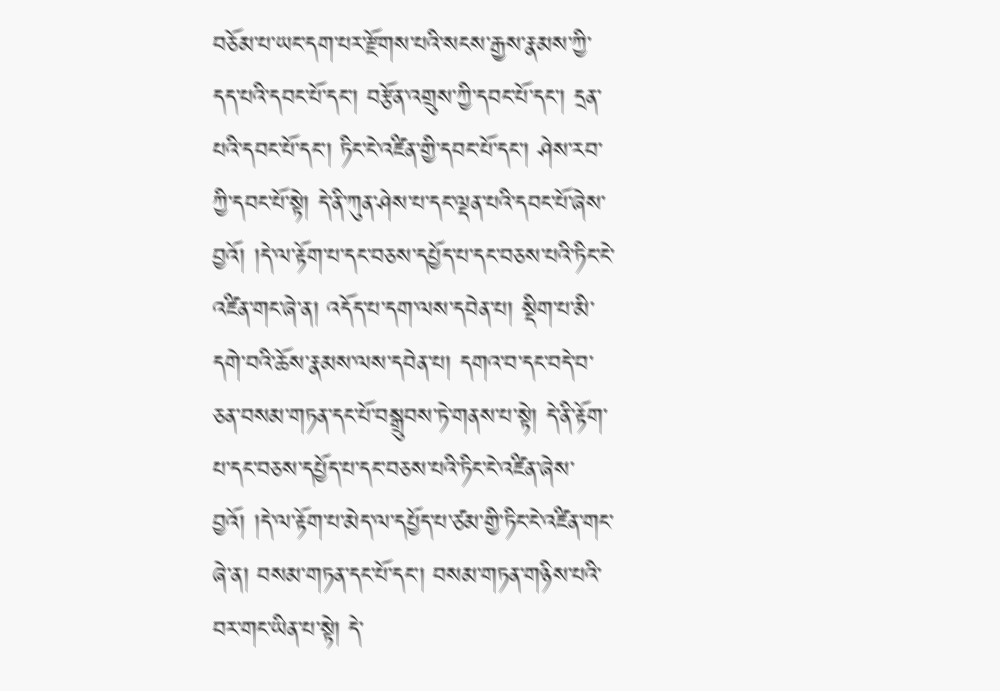བཅོམ་པ་ཡང་དག་པར་རྫོགས་པའི་སངས་རྒྱས་རྣམས་ཀྱི་དད་པའི་དབང་པོ་དང་། བརྩོན་འགྲུས་ཀྱི་དབང་པོ་དང་། དྲན་པའི་དབང་པོ་དང་། ཏིང་ངེ་འཛིན་གྱི་དབང་པོ་དང་། ཤེས་རབ་ཀྱི་དབང་པོ་སྟེ། དེ་ནི་ཀུན་ཤེས་པ་དང་ལྡན་པའི་དབང་པོ་ཞེས་བྱའོ། །དེ་ལ་རྟོག་པ་དང་བཅས་དཔྱོད་པ་དང་བཅས་པའི་ཏིང་ངེ་འཛིན་གང་ཞེ་ན། འདོད་པ་དག་ལས་དབེན་པ། སྡིག་པ་མི་དགེ་བའི་ཆོས་རྣམས་ལས་དབེན་པ། དགའ་བ་དང་བདེ་བ་ཅན་བསམ་གཏན་དང་པོ་བསྒྲུབས་ཏེ་གནས་པ་སྟེ། དེ་ནི་རྟོག་པ་དང་བཅས་དཔྱོད་པ་དང་བཅས་པའི་ཏིང་ངེ་འཛིན་ཞེས་བྱའོ། །དེ་ལ་རྟོག་པ་མེད་ལ་དཔྱོད་པ་ཙམ་གྱི་ཏིང་ངེ་འཛིན་གང་ཞེ་ན། བསམ་གཏན་དང་པོ་དང་། བསམ་གཏན་གཉིས་པའི་བར་གང་ཡིན་པ་སྟེ། དེ་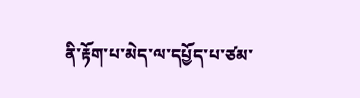ནི་རྟོག་པ་མེད་ལ་དཔྱོད་པ་ཙམ་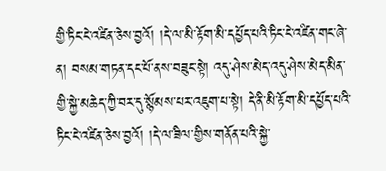གྱི་ཏིང་ངེ་འཛིན་ཅེས་བྱའོ། །དེ་ལ་མི་རྟོག་མི་དཔྱོད་པའི་ཏིང་ངེ་འཛིན་གང་ཞེ་ན། བསམ་གཏན་དང་པོ་ནས་བཟུང་སྟེ། འདུ་ཤེས་མེད་འདུ་ཤེས་མེད་མིན་གྱི་སྐྱེ་མཆེད་ཀྱི་བར་དུ་སྙོམས་པར་འཇུག་པ་སྟེ། དེ་ནི་མི་རྟོག་མི་དཔྱོད་པའི་ཏིང་ངེ་འཛིན་ཅེས་བྱའོ། །དེ་ལ་ཟིལ་གྱིས་གནོན་པའི་སྐྱེ་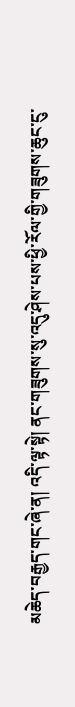མཆེད་བརྒྱད་གང་ཞེ་ན། འདི་ལྟ་སྟེ། ནང་གཟུགས་སུ་འདུ་ཤེས་པས་ཕྱི་རོལ་གྱི་གཟུགས་ཆུང་ངུ་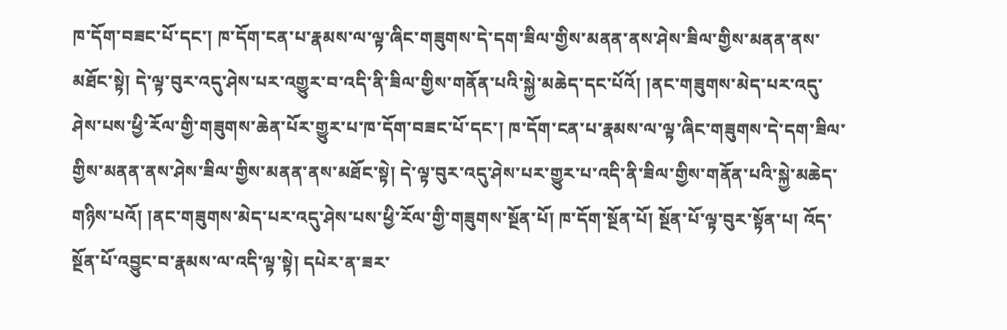ཁ་དོག་བཟང་པོ་དང་། ཁ་དོག་ངན་པ་རྣམས་ལ་ལྟ་ཞིང་གཟུགས་དེ་དག་ཟིལ་གྱིས་མནན་ནས་ཤེས་ཟིལ་གྱིས་མནན་ནས་མཐོང་སྟེ། དེ་ལྟ་བུར་འདུ་ཤེས་པར་འགྱུར་བ་འདི་ནི་ཟིལ་གྱིས་གནོན་པའི་སྐྱེ་མཆེད་དང་པོའོ། །ནང་གཟུགས་མེད་པར་འདུ་ཤེས་པས་ཕྱི་རོལ་གྱི་གཟུགས་ཆེན་པོར་གྱུར་པ་ཁ་དོག་བཟང་པོ་དང་། ཁ་དོག་ངན་པ་རྣམས་ལ་ལྟ་ཞིང་གཟུགས་དེ་དག་ཟིལ་གྱིས་མནན་ནས་ཤེས་ཟིལ་གྱིས་མནན་ནས་མཐོང་སྟེ། དེ་ལྟ་བུར་འདུ་ཤེས་པར་གྱུར་པ་འདི་ནི་ཟིལ་གྱིས་གནོན་པའི་སྐྱེ་མཆེད་གཉིས་པའོ། །ནང་གཟུགས་མེད་པར་འདུ་ཤེས་པས་ཕྱི་རོལ་གྱི་གཟུགས་སྔོན་པོ། ཁ་དོག་སྔོན་པོ། སྔོན་པོ་ལྟ་བུར་སྟོན་པ། འོད་སྔོན་པོ་འབྱུང་བ་རྣམས་ལ་འདི་ལྟ་སྟེ། དཔེར་ན་ཟར་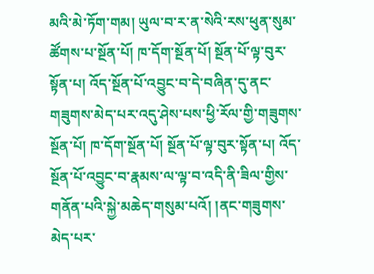མའི་མེ་ཏོག་གམ། ཡུལ་བ་ར་ན་སེའི་རས་ཕུན་སུམ་ཚོགས་པ་སྔོན་པོ། ཁ་དོག་སྔོན་པོ། སྔོན་པོ་ལྟ་བུར་སྟོན་པ། འོད་སྔོན་པོ་འབྱུང་བ་དེ་བཞིན་དུ་ནང་གཟུགས་མེད་པར་འདུ་ཤེས་པས་ཕྱི་རོལ་གྱི་གཟུགས་སྔོན་པོ། ཁ་དོག་སྔོན་པོ། སྔོན་པོ་ལྟ་བུར་སྟོན་པ། འོད་སྔོན་པོ་འབྱུང་བ་རྣམས་ལ་ལྟ་བ་འདི་ནི་ཟིལ་གྱིས་གནོན་པའི་སྐྱེ་མཆེད་གསུམ་པའོ། །ནང་གཟུགས་མེད་པར་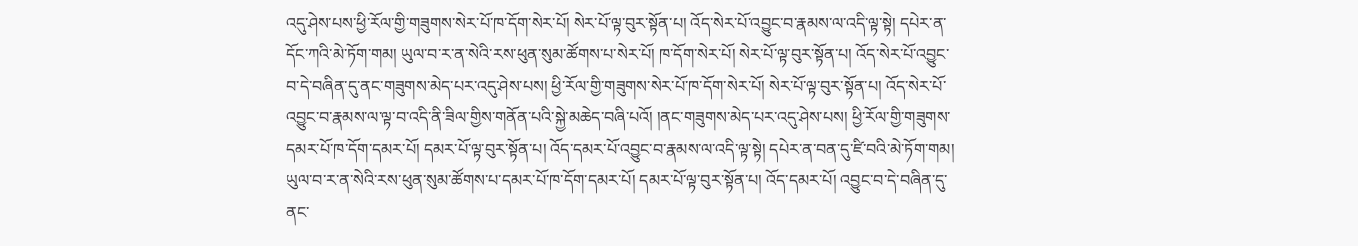འདུ་ཤེས་པས་ཕྱི་རོལ་གྱི་གཟུགས་སེར་པོ་ཁ་དོག་སེར་པོ། སེར་པོ་ལྟ་བུར་སྟོན་པ། འོད་སེར་པོ་འབྱུང་བ་རྣམས་ལ་འདི་ལྟ་སྟེ། དཔེར་ན་དོང་ཀའི་མེ་ཏོག་གམ། ཡུལ་བ་ར་ན་སེའི་རས་ཕུན་སུམ་ཚོགས་པ་སེར་པོ། ཁ་དོག་སེར་པོ། སེར་པོ་ལྟ་བུར་སྟོན་པ། འོད་སེར་པོ་འབྱུང་བ་དེ་བཞིན་དུ་ནང་གཟུགས་མེད་པར་འདུ་ཤེས་པས། ཕྱི་རོལ་གྱི་གཟུགས་སེར་པོ་ཁ་དོག་སེར་པོ། སེར་པོ་ལྟ་བུར་སྟོན་པ། འོད་སེར་པོ་འབྱུང་བ་རྣམས་ལ་ལྟ་བ་འདི་ནི་ཟིལ་གྱིས་གནོན་པའི་སྐྱེ་མཆེད་བཞི་པའོ། །ནང་གཟུགས་མེད་པར་འདུ་ཤེས་པས། ཕྱི་རོལ་གྱི་གཟུགས་དམར་པོ་ཁ་དོག་དམར་པོ། དམར་པོ་ལྟ་བུར་སྟོན་པ། འོད་དམར་པོ་འབྱུང་བ་རྣམས་ལ་འདི་ལྟ་སྟེ། དཔེར་ན་བན་དུ་ཛི་བའི་མེ་ཏོག་གམ། ཡུལ་བ་ར་ན་སེའི་རས་ཕུན་སུམ་ཚོགས་པ་དམར་པོ་ཁ་དོག་དམར་པོ། དམར་པོ་ལྟ་བུར་སྟོན་པ། འོད་དམར་པོ། འབྱུང་བ་དེ་བཞིན་དུ་ནང་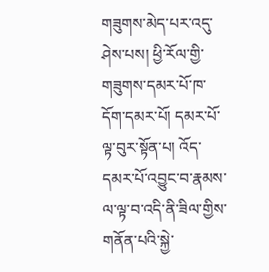གཟུགས་མེད་པར་འདུ་ཤེས་པས། ཕྱི་རོལ་གྱི་གཟུགས་དམར་པོ་ཁ་དོག་དམར་པོ། དམར་པོ་ལྟ་བུར་སྟོན་པ། འོད་དམར་པོ་འབྱུང་བ་རྣམས་ལ་ལྟ་བ་འདི་ནི་ཟིལ་གྱིས་གནོན་པའི་སྐྱེ་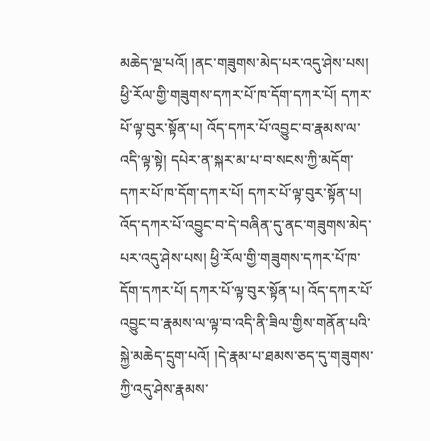མཆེད་ལྔ་པའོ། །ནང་གཟུགས་མེད་པར་འདུ་ཤེས་པས། ཕྱི་རོལ་གྱི་གཟུགས་དཀར་པོ་ཁ་དོག་དཀར་པོ། དཀར་པོ་ལྟ་བུར་སྟོན་པ། འོད་དཀར་པོ་འབྱུང་བ་རྣམས་ལ་འདི་ལྟ་སྟེ། དཔེར་ན་སྐར་མ་པ་བ་སངས་ཀྱི་མདོག་དཀར་པོ་ཁ་དོག་དཀར་པོ། དཀར་པོ་ལྟ་བུར་སྟོན་པ། འོད་དཀར་པོ་འབྱུང་བ་དེ་བཞིན་དུ་ནང་གཟུགས་མེད་པར་འདུ་ཤེས་པས། ཕྱི་རོལ་གྱི་གཟུགས་དཀར་པོ་ཁ་དོག་དཀར་པོ། དཀར་པོ་ལྟ་བུར་སྟོན་པ། འོད་དཀར་པོ་འབྱུང་བ་རྣམས་ལ་ལྟ་བ་འདི་ནི་ཟིལ་གྱིས་གནོན་པའི་སྐྱེ་མཆེད་དྲུག་པའོ། །དེ་རྣམ་པ་ཐམས་ཅད་དུ་གཟུགས་ཀྱི་འདུ་ཤེས་རྣམས་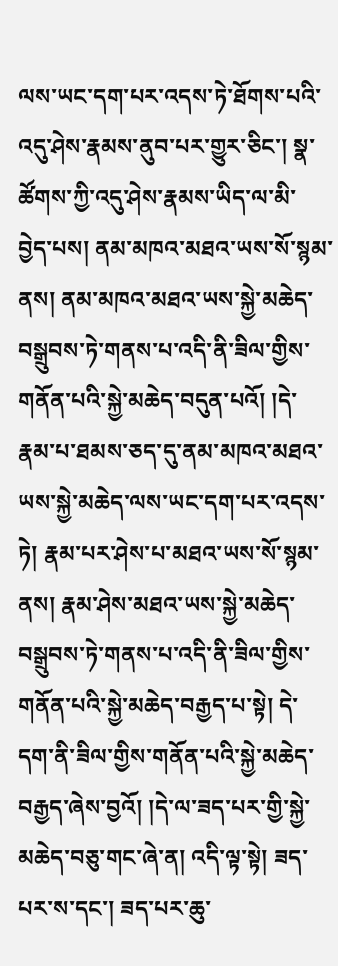ལས་ཡང་དག་པར་འདས་ཏེ་ཐོགས་པའི་འདུ་ཤེས་རྣམས་ནུབ་པར་གྱུར་ཅིང་། སྣ་ཚོགས་ཀྱི་འདུ་ཤེས་རྣམས་ཡིད་ལ་མི་བྱེད་པས། ནམ་མཁའ་མཐའ་ཡས་སོ་སྙམ་ནས། ནམ་མཁའ་མཐའ་ཡས་སྐྱེ་མཆེད་བསྒྲུབས་ཏེ་གནས་པ་འདི་ནི་ཟིལ་གྱིས་གནོན་པའི་སྐྱེ་མཆེད་བདུན་པའོ། །དེ་རྣམ་པ་ཐམས་ཅད་དུ་ནམ་མཁའ་མཐའ་ཡས་སྐྱེ་མཆེད་ལས་ཡང་དག་པར་འདས་ཏེ། རྣམ་པར་ཤེས་པ་མཐའ་ཡས་སོ་སྙམ་ནས། རྣམ་ཤེས་མཐའ་ཡས་སྐྱེ་མཆེད་བསྒྲུབས་ཏེ་གནས་པ་འདི་ནི་ཟིལ་གྱིས་གནོན་པའི་སྐྱེ་མཆེད་བརྒྱད་པ་སྟེ། དེ་དག་ནི་ཟིལ་གྱིས་གནོན་པའི་སྐྱེ་མཆེད་བརྒྱད་ཞེས་བྱའོ། །དེ་ལ་ཟད་པར་གྱི་སྐྱེ་མཆེད་བཅུ་གང་ཞེ་ན། འདི་ལྟ་སྟེ། ཟད་པར་ས་དང་། ཟད་པར་ཆུ་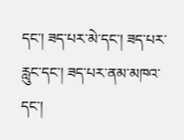དང་། ཟད་པར་མེ་དང་། ཟད་པར་རླུང་དང་། ཟད་པར་ནམ་མཁའ་དང་།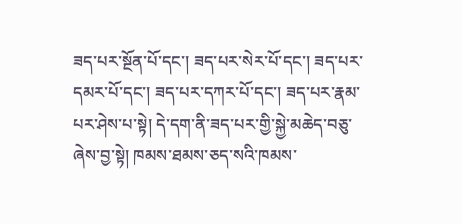ཟད་པར་སྔོན་པོ་དང་། ཟད་པར་སེར་པོ་དང་། ཟད་པར་དམར་པོ་དང་། ཟད་པར་དཀར་པོ་དང་། ཟད་པར་རྣམ་པར་ཤེས་པ་སྟེ། དེ་དག་ནི་ཟད་པར་གྱི་སྐྱེ་མཆེད་བཅུ་ཞེས་བྱ་སྟེ། ཁམས་ཐམས་ཅད་སའི་ཁམས་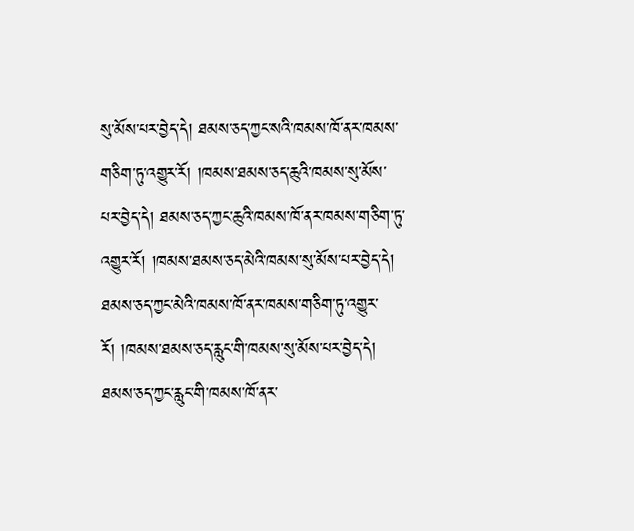སུ་མོས་པར་བྱེད་དེ། ཐམས་ཅད་ཀྱང་སའི་ཁམས་ཁོ་ནར་ཁམས་གཅིག་ཏུ་འགྱུར་རོ། །ཁམས་ཐམས་ཅད་ཆུའི་ཁམས་སུ་མོས་པར་བྱེད་དེ། ཐམས་ཅད་ཀྱང་ཆུའི་ཁམས་ཁོ་ནར་ཁམས་གཅིག་ཏུ་འགྱུར་རོ། །ཁམས་ཐམས་ཅད་མེའི་ཁམས་སུ་མོས་པར་བྱེད་དེ། ཐམས་ཅད་ཀྱང་མེའི་ཁམས་ཁོ་ནར་ཁམས་གཅིག་ཏུ་འགྱུར་རོ། །ཁམས་ཐམས་ཅད་རླུང་གི་ཁམས་སུ་མོས་པར་བྱེད་དེ། ཐམས་ཅད་ཀྱང་རླུང་གི་ཁམས་ཁོ་ནར་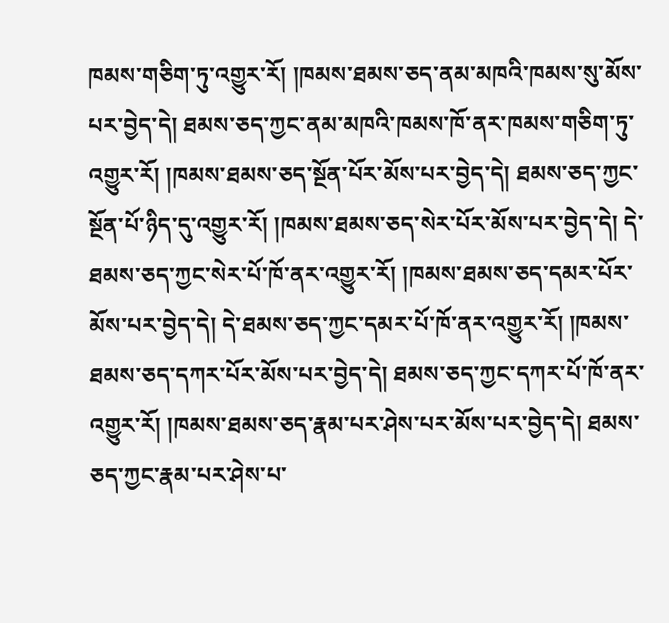ཁམས་གཅིག་ཏུ་འགྱུར་རོ། །ཁམས་ཐམས་ཅད་ནམ་མཁའི་ཁམས་སུ་མོས་པར་བྱེད་དེ། ཐམས་ཅད་ཀྱང་ནམ་མཁའི་ཁམས་ཁོ་ནར་ཁམས་གཅིག་ཏུ་འགྱུར་རོ། །ཁམས་ཐམས་ཅད་སྔོན་པོར་མོས་པར་བྱེད་དེ། ཐམས་ཅད་ཀྱང་སྔོན་པོ་ཉིད་དུ་འགྱུར་རོ། །ཁམས་ཐམས་ཅད་སེར་པོར་མོས་པར་བྱེད་དེ། དེ་ཐམས་ཅད་ཀྱང་སེར་པོ་ཁོ་ནར་འགྱུར་རོ། །ཁམས་ཐམས་ཅད་དམར་པོར་མོས་པར་བྱེད་དེ། དེ་ཐམས་ཅད་ཀྱང་དམར་པོ་ཁོ་ནར་འགྱུར་རོ། །ཁམས་ཐམས་ཅད་དཀར་པོར་མོས་པར་བྱེད་དེ། ཐམས་ཅད་ཀྱང་དཀར་པོ་ཁོ་ནར་འགྱུར་རོ། །ཁམས་ཐམས་ཅད་རྣམ་པར་ཤེས་པར་མོས་པར་བྱེད་དེ། ཐམས་ཅད་ཀྱང་རྣམ་པར་ཤེས་པ་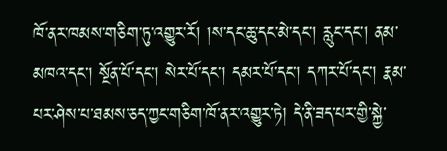ཁོ་ནར་ཁམས་གཅིག་ཏུ་འགྱུར་རོ། །ས་དང་ཆུ་དང་མེ་དང་། རླུང་དང་། ནམ་མཁའ་དང་། སྔོན་པོ་དང་། སེར་པོ་དང་། དམར་པོ་དང་། དཀར་པོ་དང་། རྣམ་པར་ཤེས་པ་ཐམས་ཅད་ཀྱང་གཅིག་ཁོ་ནར་འགྱུར་ཏེ། དེ་ནི་ཟད་པར་གྱི་སྐྱེ་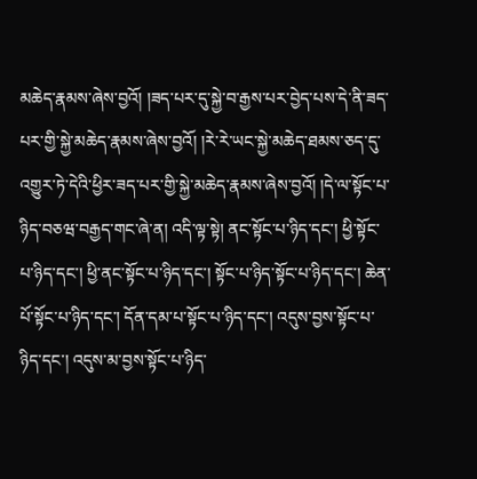མཆེད་རྣམས་ཞེས་བྱའོ། །ཟད་པར་དུ་སྐྱེ་བ་རྒྱས་པར་བྱེད་པས་དེ་ནི་ཟད་པར་གྱི་སྐྱེ་མཆེད་རྣམས་ཞེས་བྱའོ། །རེ་རེ་ཡང་སྐྱེ་མཆེད་ཐམས་ཅད་དུ་འགྱུར་ཏེ་དེའི་ཕྱིར་ཟད་པར་གྱི་སྐྱེ་མཆེད་རྣམས་ཞེས་བྱའོ། །དེ་ལ་སྟོང་པ་ཉིད་བཅཝ་བརྒྱད་གང་ཞེ་ན། འདི་ལྟ་སྟེ། ནང་སྟོང་པ་ཉིད་དང་། ཕྱི་སྟོང་པ་ཉིད་དང་། ཕྱི་ནང་སྟོང་པ་ཉིད་དང་། སྟོང་པ་ཉིད་སྟོང་པ་ཉིད་དང་། ཆེན་པོ་སྟོང་པ་ཉིད་དང་། དོན་དམ་པ་སྟོང་པ་ཉིད་དང་། འདུས་བྱས་སྟོང་པ་ཉིད་དང་། འདུས་མ་བྱས་སྟོང་པ་ཉིད་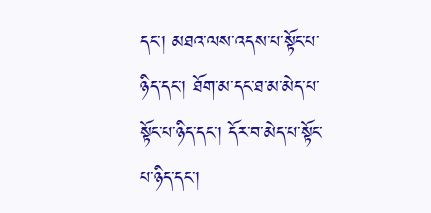དང་། མཐའ་ལས་འདས་པ་སྟོང་པ་ཉིད་དང་། ཐོག་མ་དང་ཐ་མ་མེད་པ་སྟོང་པ་ཉིད་དང་། དོར་བ་མེད་པ་སྟོང་པ་ཉིད་དང་།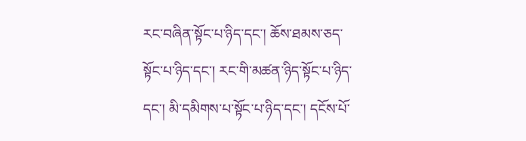རང་བཞིན་སྟོང་པ་ཉིད་དང་། ཆོས་ཐམས་ཅད་སྟོང་པ་ཉིད་དང་། རང་གི་མཚན་ཉིད་སྟོང་པ་ཉིད་དང་། མི་དམིགས་པ་སྟོང་པ་ཉིད་དང་། དངོས་པོ་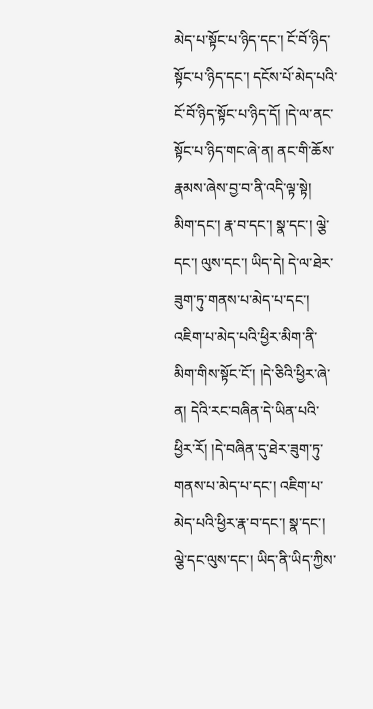མེད་པ་སྟོང་པ་ཉིད་དང་། ངོ་བོ་ཉིད་སྟོང་པ་ཉིད་དང་། དངོས་པོ་མེད་པའི་ངོ་བོ་ཉིད་སྟོང་པ་ཉིད་དོ། །དེ་ལ་ནང་སྟོང་པ་ཉིད་གང་ཞེ་ན། ནང་གི་ཆོས་རྣམས་ཞེས་བྱ་བ་ནི་འདི་ལྟ་སྟེ། མིག་དང་། རྣ་བ་དང་། སྣ་དང་། ལྕེ་དང་། ལུས་དང་། ཡིད་དེ། དེ་ལ་ཐེར་ཟུག་ཏུ་གནས་པ་མེད་པ་དང་། འཇིག་པ་མེད་པའི་ཕྱིར་མིག་ནི་མིག་གིས་སྟོང་ངོ་། །དེ་ཅིའི་ཕྱིར་ཞེ་ན། དེའི་རང་བཞིན་དེ་ཡིན་པའི་ཕྱིར་རོ། །དེ་བཞིན་དུ་ཐེར་ཟུག་ཏུ་གནས་པ་མེད་པ་དང་། འཇིག་པ་མེད་པའི་ཕྱིར་རྣ་བ་དང་། སྣ་དང་། ལྕེ་དང་ལུས་དང་། ཡིད་ནི་ཡིད་ཀྱིས་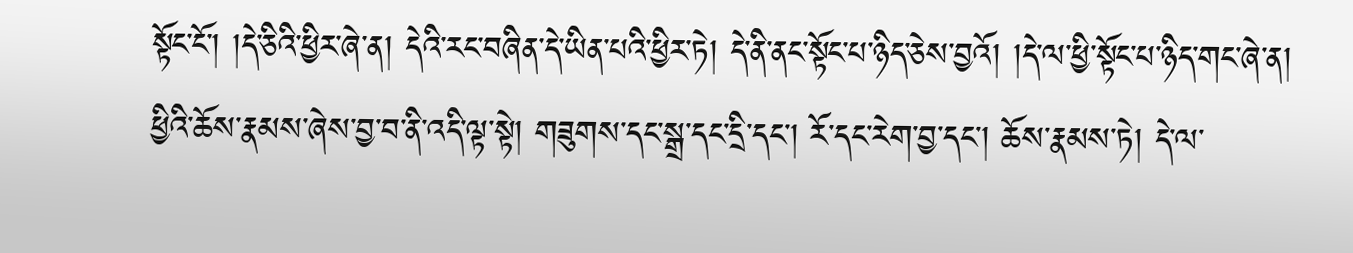སྟོང་ངོ་། །དེ་ཅིའི་ཕྱིར་ཞེ་ན། དེའི་རང་བཞིན་དེ་ཡིན་པའི་ཕྱིར་ཏེ། དེ་ནི་ནང་སྟོང་པ་ཉིད་ཅེས་བྱའོ། །དེ་ལ་ཕྱི་སྟོང་པ་ཉིད་གང་ཞེ་ན། ཕྱིའི་ཆོས་རྣམས་ཞེས་བྱ་བ་ནི་འདི་ལྟ་སྟེ། གཟུགས་དང་སྒྲ་དང་དྲི་དང་། རོ་དང་རེག་བྱ་དང་། ཆོས་རྣམས་ཏེ། དེ་ལ་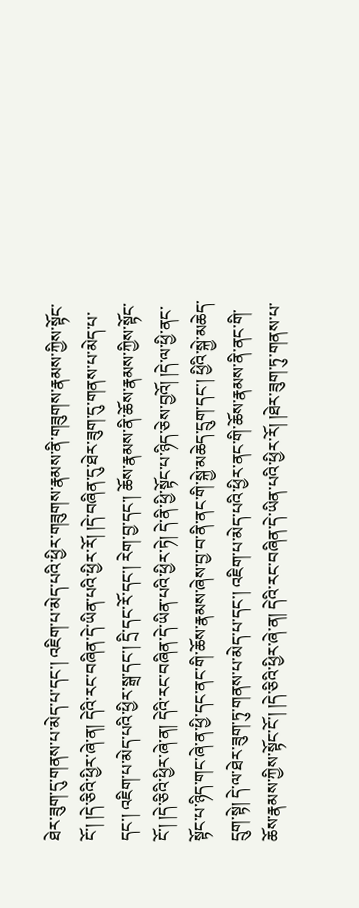ཐེར་ཟུག་དུ་གནས་པ་མེད་པ་དང་། འཇིག་པ་མེད་པའི་ཕྱིར་གཟུགས་རྣམས་ནི་གཟུགས་རྣམས་ཀྱིས་སྟོང་ངོ་། །དེ་ཅིའི་ཕྱིར་ཞེ་ན། དེའི་རང་བཞིན་དེ་ཡིན་པའི་ཕྱིར་རོ། །དེ་བཞིན་དུ་ཐེར་ཟུག་དུ་གནས་པ་མེད་པ་དང་། འཇིག་པ་མེད་པའི་ཕྱིར་སྒྲ་དང་། དྲི་དང་རོ་དང་། རེག་བྱ་དང་། ཆོས་རྣམས་ནི་ཆོས་རྣམས་ཀྱིས་སྟོང་ངོ་། །དེ་ཅིའི་ཕྱིར་ཞེ་ན། དེའི་རང་བཞིན་དེ་ཡིན་པའི་ཕྱིར་ཏེ། དེ་ནི་ཕྱི་སྟོང་པ་ཉིད་ཅེས་བྱའོ། །དེ་ལ་ཕྱི་ནང་སྟོང་པ་ཉིད་གང་ཞེ་ན་ཕྱི་དང་ནང་གི་ཆོས་རྣམས་ཞེས་བྱ་བ་ནི་ནང་གི་སྐྱེ་མཆེད་དྲུག་དང་། ཕྱིའི་སྐྱེ་མཆེད་དྲུག་སྟེ། དེ་ལ་ཐེར་ཟུག་ཏུ་གནས་པ་མེད་པ་དང་། འཇིག་པ་མེད་པའི་ཕྱིར་ནང་གི་ཆོས་རྣམས་ནི་ནང་གི་ཆོས་རྣམས་ཀྱིས་སྟོང་ངོ་། །དེ་ཅིའི་ཕྱིར་ཞེ་ན། དེའི་རང་བཞིན་དེ་ཡིན་པའི་ཕྱིར་རོ། །ཐེར་ཟུག་ཏུ་གནས་པ་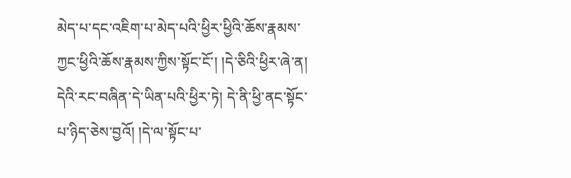མེད་པ་དང་འཇིག་པ་མེད་པའི་ཕྱིར་ཕྱིའི་ཆོས་རྣམས་ཀྱང་ཕྱིའི་ཆོས་རྣམས་ཀྱིས་སྟོང་ངོ་། །དེ་ཅིའི་ཕྱིར་ཞེ་ན། དེའི་རང་བཞིན་དེ་ཡིན་པའི་ཕྱིར་ཏེ། དེ་ནི་ཕྱི་ནང་སྟོང་པ་ཉིད་ཅེས་བྱའོ། །དེ་ལ་སྟོང་པ་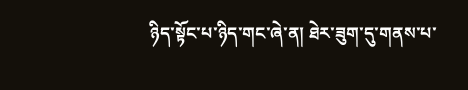ཉིད་སྟོང་པ་ཉིད་གང་ཞེ་ན། ཐེར་ཟུག་དུ་གནས་པ་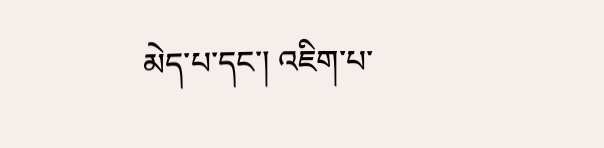མེད་པ་དང་། འཇིག་པ་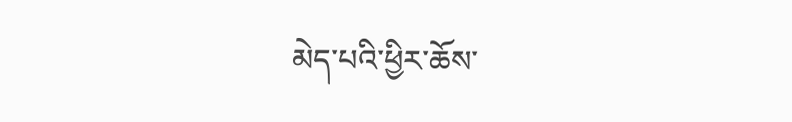མེད་པའི་ཕྱིར་ཆོས་